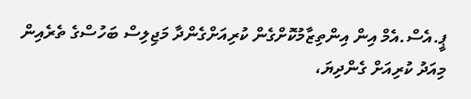ޕީ.އެސް.އެމް އިން އިންތިޒާމުކޮށްގެން ކުރިއަށްގެންދާ މަޖިލިސް ބަހުސްގެ ތެރެއިން މިއަދު ކުރިއަށް ގެންދިޔަ،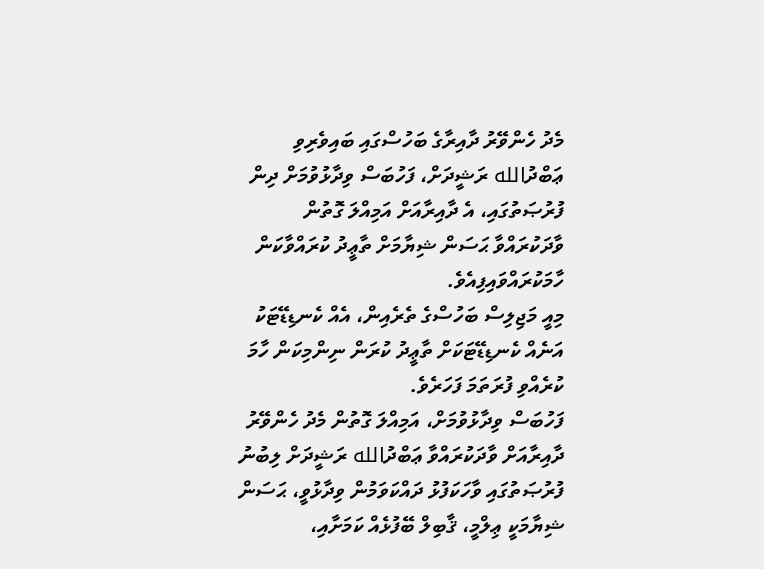މެދު ހެންވޭރު ދާއިރާގެ ބަހުސްގައި ބައިވެރިވި ޢަބްދުالله ރަޝީދަށް، ފަހުބަސް ވިދާޅުވުމަށް ދިން ފުރުޞަތުގައި، އެ ދާއިރާއަށް އަމިއްލަ ގޮތުން ވާދަކުރައްވާ ޙަސަން ޝިޔާމަށް ތާޢީދު ކުރައްވާކަން ހާމަކުރައްވައިފިއެވެ.
މިއީ މަޖިލިސް ބަހުސްގެ ތެރެއިން، އެއް ކެނޑިޑޭޓަކު އަނެއް ކެނޑިޑޭޓަކަށް ތާޢީދު ކުރަން ނިންމިކަން ހާމަ ކުރެއްވި ފުރަތަމަ ފަހަރެވެ.
ފަހުބަސް ވިދާޅުވުމަށް، އަމިއްލަ ގޮތުން މެދު ހެންވޭރު ދާއިރާއަށް ވާދަކުރައްވާ ޢަބްދުالله ރަޝީދަށް ލިބުނު ފުރުޞަތުގައި ވާހަކަފުޅު ދައްކަވަމުން ވިދާޅުވީ، ޙަސަން ޝިޔާމަކީ ޢިލްމީ، ޤާބިލް ބޭފުޅެއް ކަމަށާއި،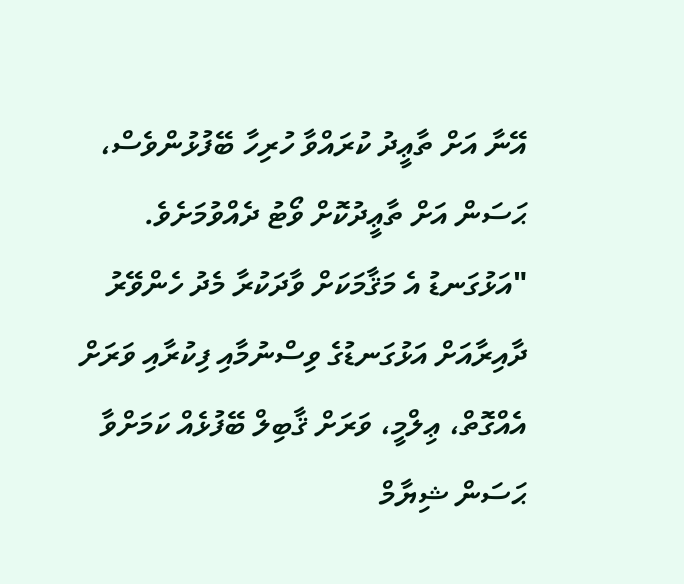އޭނާ އަށް ތާޢީދު ކުރައްވާ ހުރިހާ ބޭފުޅުންވެސް، ޙަސަން އަށް ތާޢީދުކޮށް ވޯޓު ދެއްވުމަށެވެ.
"އަޅުގަނޑު އެ މަޤާމަކަށް ވާދަކުރާ މެދު ހެންވޭރު ދާއިރާއަށް އަޅުގަނޑުގެ ވިސްނުމާއި ފިކުރާއި ވަރަށް އެއްގޮތް، ޢިލްމީ، ވަރަށް ޤާބިލް ބޭފުޅެއް ކަމަށްވާ ޙަސަން ޝިޔާމް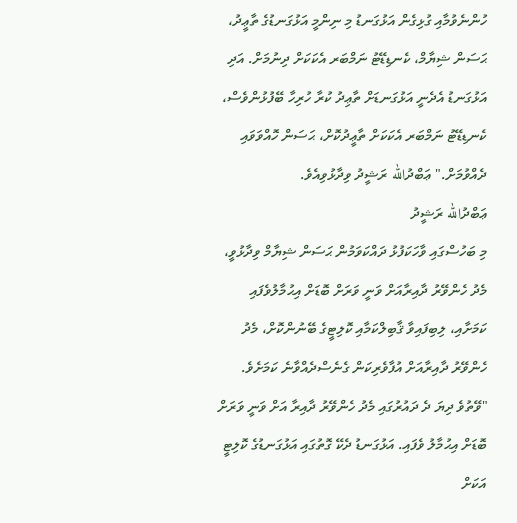ހުންނެވުމާއި ގުޅިގެން އަޅުގަނޑު މި ނިންމީ އަޅުގަނޑުގެ ތާޢީދު، ޙަސަން ޝިޔާމް، ކެނޑިޑޭޓު ނަމްބަރ އެކަކަށް ދިނުމަށް. އަދި އަޅުގަނޑު އެދެނީ އަޅުގަނޑަށް ތާޢިދު ކުރާ ހުރިހާ ބޭފުޅުންވެސް، ކެނޑިޑޭޓު ނަމްބަރ އެކަކަށް ތާޢީދުކޮށް، ޙަސަން ހޮއްވަވައި ދެއްވުމަށް." ޢަބްދުالله ރަޝީދު ވިދާޅުވިއެވެ.
ޢަބްދުالله ރަޝީދު
މި ބަހުސްގައި ވާހަކަފުޅު ދައްކަވަމުން ޙަސަން ޝިޔާމް ވިދާޅުވީ، މެދު ހެންވޭރު ދާއިރާއަށް ވަނީ ވަރަށް ބޮޑަށް އިޙުމާލުވެފައި ކަމަށާއި، ލިބިފައިވާ ޤާބިލްކަމާއި ކޮލިޓީގެ ބޭނުންކޮށް، މެދު ހެންވޭރު ދާއިރާއަށް އުފާވެރިކަން ގެނެސްދެއްވާނެ ކަމަށެވެ.
"ވޭތުވެ ދިޔަ ދެ ދައުރުގައި މެދު ހެންވޭރު ދާއިރާ އަށް ވަނީ ވަރަށް ބޮޑަށް އިޙުމާލު ވެފައި. އަޅުގަނޑު ދެކޭ ގޮތުގައި އަޅުގަނޑުގެ ކޮލިޓީ އަކަށް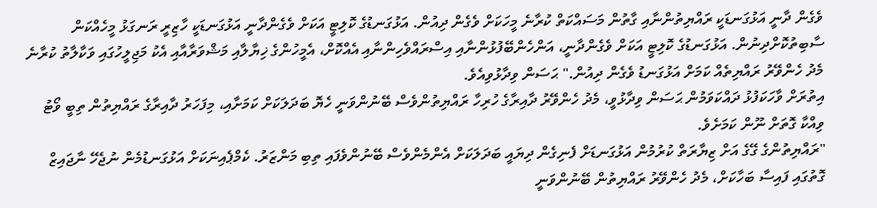ވެގެން ދާނީ އަޅުގަނޑަކީ ރައްޔިތުންނާއި ގާތުން މަސައްކަތް ކުރާނެ މީހަކަށް ވެގެން ދިއުން. އަޅުގަނޑުގެ ކޮލިޓީ އަކަށް ވެގެންދާނީ އަޅުގަނޑަކީ ހާޒިރީ ރަނގަޅު މީހެއްކަން ސާބިތުކޮށްދިނުން. އަޅުގަނޑުގެ ކޮލިޓީ އަކަށް ވެގެންދާނީ، އަންހެންބޭފުޅުންނާއި އިސްރައްވެހިންނާއި އެއްކޮށް، އެމީހުންގެ ޚިޔާލާއި މަޝްވަރާއާއި އެކު މަޖިލީހުގައި ވަކާލާތު ކުރާނެ މެދު ހެންވޭރު ރައްޔިތެއް ކަމަށް އަޅުގަނޑު ވެގެން ދިއުން." ޙަސަން ވިދާޅުވިއެވެ.
އިތުރަށް ވާހަކަފުޅު ދައްކަވަމުން ޙަސަން ވިދާޅުވީ، މެދު ހެންވޭރު ދާއިރާގެ ހުރިހާ ރައްޔިތުންވެސް ބޭނުންވަނީ ހެޔޮ ބަދަލަކަށް ކަމަށާއި، މިފަހަރު ދާއިރާގެ ރައްޔިތުން ތިބީ ވޯޓު ވިއްކާ ގޮތަށް ނޫން ކަމަށެވެ.
"ރައްޔިތުންގެ ގޭގެ އަށް ޒިޔާރަތް ކުރުމުން އަޅުގަނޑަށް ފެނިގެން ދިޔައީ ބަދަލަކަށް އެންމެންވެސް ބޭނުންވެފައި ތިބި މަންޒަރު. ކެމްޕެއިނަކަށް އަޅުގަނޑުމެން ނުޖެހޭ ނާޖައިޒް ގޮތުގައި ފައިސާ ބަހާކަށް، މެދު ހެންވޭރު ރައްޔިތުން ބޭނުންވަނީ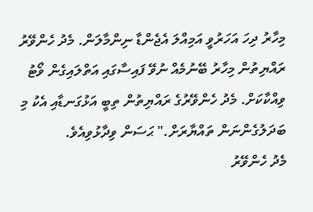މިހާރު ދިހަ އަހަރުވީ އަމިއްލަ އެޖެންޑާ ނިންމާލަން. މެދު ހެންވޭރު ރައްޔިތުން މިހާރު ބޭނުމެއް ނުވޭ ފައިސާގައި އަތްލައިގެން ވޯޓު ވިއްކާކަށް. މެދު ހެންވޭރުގެ ރައްޔިތުން ތިބީ އަޅުގަނޑާއި އެކު މި ބަދަލުގެންނަން ތައްޔާރަށް." ޙަސަން ވިދާޅުވިއެވެ.
މެދު ހެންވޭރު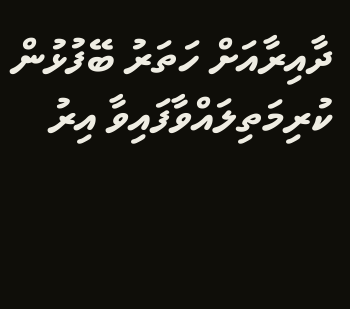ދާއިރާއަށް ހަތަރު ބޭފުޅުން ކުރިމަތިލައްވާފައިވާ އިރު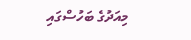މިއަދުގެ ބަހުސްގައި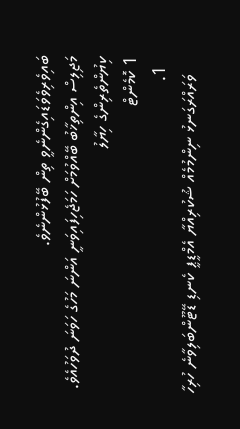ބައިވެރިވެވަޑައިގެންނެވީ ތިން ބޭފުޅުންނެވެ.
މަޖިލިސް އިންތިޚާބު ބޭއްވުމަށް ހަމަޖެހިފައިވަނީ އަންނަ މަހުގެ ހަވަނަ ދުވަހުއެވެ.
ކިޔުންތެރިންގެ ހިޔާލު
1 ކޮމެންޓް
  1.
    ވަރައްރަގަނޅު ނިންމުމެއް ޝުކުރިއްޔާ އެމްޑީޕީ ކެނޑި ޑޭޓޫންބަލިވާނެ ހުރިހާ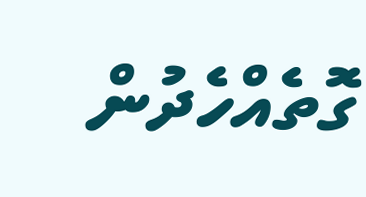ގޮތެއްހެދުން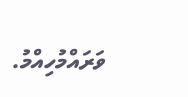ވަރައްމުހިއްމު.